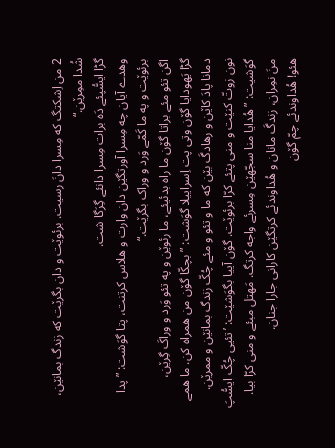2 من اِشکتگ که مِسرا دانَ رسیت. برئوێت و دان بگرێت که زندگ بمانێن، شُدا ممِرێن.“
گڑا ایسُّپئے دَه برات مِسرا دانئے گِرَگا شت.
وهدے آیان چه مِسرا آورتگێن دان وارت و هلاس کرتنت، پتا گوَشت: ”پدا برئوێت و په ما کَمّے وَرد و وراک بگرێت.“
اگن تئو مئے براتا گۆن ما راه بدئیئے، ما رئوێن و په تئو وَرد و وراکَ گِرێن،
گڑا یَهودایا گۆن وتی پت اِسراییلا گوَشت: ”بچکّا گۆن من همراه کن. ما همے دمانا پادَ کاێن و رهادگَ بێن که ما و تئو و مئے چُکّ زندگ بمانێن و ممرێن.
نون زوتّ کنێت و منی پتئے کرّا برئوێت. گۆن آییا بگوَشێت: ’تئیی چُکّ ایسُّپَ گوَشیت: ”هُدایا منا سجّهێن مِسرئے واجه کرتگ. مَهتل مبئے و منی کرّا بیا.
منَ نمِران، زندگَ مانان و هُداوندئے کرتگێن کارانی جارا جنان.
هئو! هُداوندئے چمّ گۆن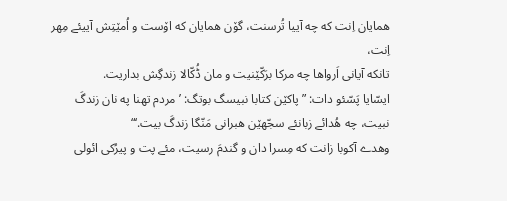همایان اِنت که چه آییا تُرسنت، گۆن همایان که اۆست و اُمێتِش آییئے مِهر اِنت،
تانکه آیانی اَرواها چه مرکا برَکّێنیت و مان ڈُکّالا زندگِش بداریت.
ایسّایا پَسّئو دات: ”پاکێن کتابا نبیسگ بوتگ: ’مردم تهنا په نان زندگَ نبیت، چه هُدائے زبانئے سجّهێن هبرانی مَنّگا زندگَ بیت.‘“
وهدے آکوبا زانت که مِسرا دان و گندمَ رسیت، مئے پت و پیرُکی ائولی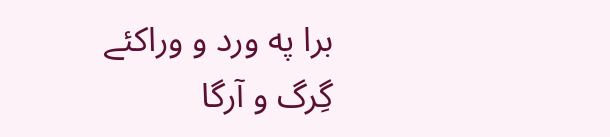برا په ورد و وراکئے گِرگ و آرگا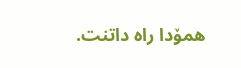همۆدا راه داتنت.